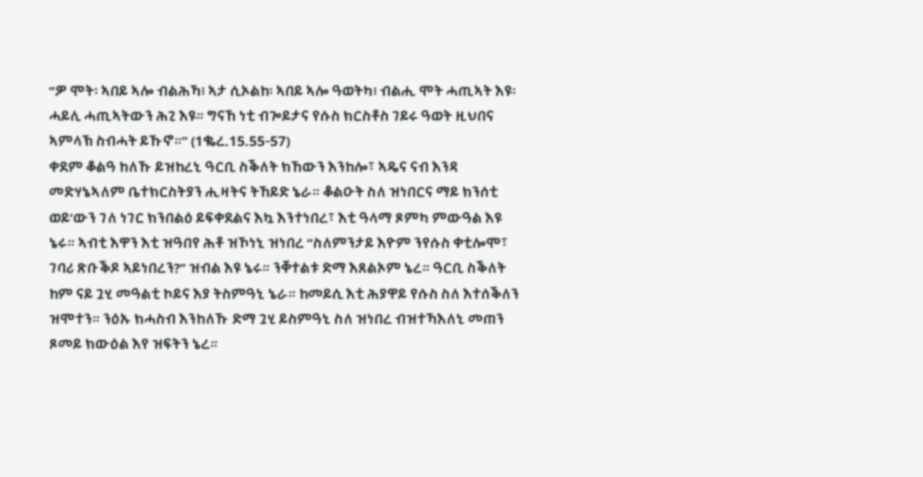“ዎ ሞት፡ ኣበይ ኣሎ ብልሕኻ፧ ኣታ ሲኦልከ፡ ኣበይ ኣሎ ዓወትካ፧ ብልሒ ሞት ሓጢኣት እዩ፡ ሓይሊ ሓጢኣትውን ሕጊ እዩ። ግናኸ ነቲ ብጐይታና የሱስ ክርስቶስ ገይሩ ዓወት ዚህበና ኣምላኽ ስብሓት ይኹኖ።” (1ቈረ.15.55-57)
ቀደም ቆልዓ ከለኹ ይዝከረኒ ዓርቢ ስቕለት ክኸውን እንከሎ፣ ኣዴና ናብ እንዳ መድሃኔኣለም ቤተክርስትያን ሒዛትና ትኸይድ ኔራ። ቆልዑት ስለ ዝነበርና ማይ ክንሰቲ ወይ’ውን ገለ ነገር ክንበልዕ ይፍቀደልና እኳ እንተነበረ፣ እቲ ዓላማ ጾምካ ምውዓል እዩ ኔሩ። ኣብቲ እዋን እቲ ዝዓበየ ሕቶ ዝኾነኒ ዝነበረ “ስለምንታይ እዮም ንየሱስ ቀቲሎሞ፣ ገባሪ ጽቡቕዶ ኣይነበረን?” ዝብል እዩ ኔሩ። ንቐተልቱ ድማ እጸልኦም ኔረ። ዓርቢ ስቕለት ከም ናይ ጓሂ መዓልቲ ኮይና እያ ትስምዓኒ ኔራ። ከመይሲ እቲ ሕያዋይ የሱስ ስለ እተሰቕለን ዝሞተን። ንዕኡ ክሓስብ እንከለኹ ድማ ጓሂ ይስምዓኒ ስለ ዝነበረ ብዝተኻእለኒ መጠን ጾመይ ክውዕል እየ ዝፍትን ኔረ።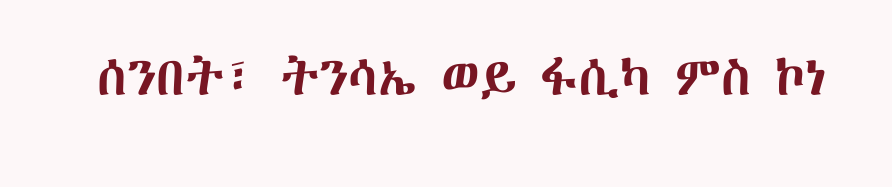ሰንበት፣ ትንሳኤ ወይ ፋሲካ ምስ ኮነ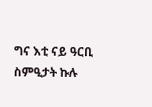ግና እቲ ናይ ዓርቢ ስምዒታት ኩሉ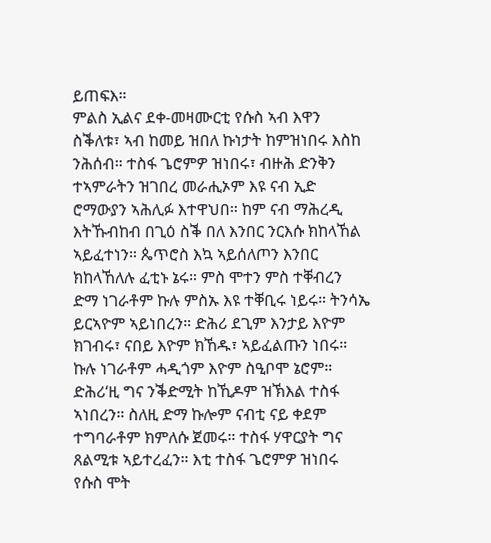ይጠፍእ።
ምልስ ኢልና ደቀ-መዛሙርቲ የሱስ ኣብ እዋን ስቕለቱ፣ ኣብ ከመይ ዝበለ ኩነታት ከምዝነበሩ እስከ ንሕሰብ። ተስፋ ጌሮምዎ ዝነበሩ፣ ብዙሕ ድንቅን ተኣምራትን ዝገበረ መራሒኦም እዩ ናብ ኢድ ሮማውያን ኣሕሊፉ እተዋህበ። ከም ናብ ማሕረዲ እትኹብከብ በጊዕ ስቕ በለ እንበር ንርእሱ ክከላኸል ኣይፈተነን። ጴጥሮስ እኳ ኣይሰለጦን እንበር ክከላኸለሉ ፈቲኑ ኔሩ። ምስ ሞተን ምስ ተቐብረን ድማ ነገራቶም ኩሉ ምስኡ እዩ ተቐቢሩ ነይሩ። ትንሳኤ ይርኣዮም ኣይነበረን። ድሕሪ ደጊም እንታይ እዮም ክገብሩ፣ ናበይ እዮም ክኸዱ፣ ኣይፈልጡን ነበሩ። ኩሉ ነገራቶም ሓዲጎም እዮም ስዒቦሞ ኔሮም። ድሕሪ‘ዚ ግና ንቕድሚት ከኺዶም ዝኽእል ተስፋ ኣነበረን። ስለዚ ድማ ኩሎም ናብቲ ናይ ቀደም ተግባራቶም ክምለሱ ጀመሩ። ተስፋ ሃዋርያት ግና ጸልሚቱ ኣይተረፈን። እቲ ተስፋ ጌሮምዎ ዝነበሩ የሱስ ሞት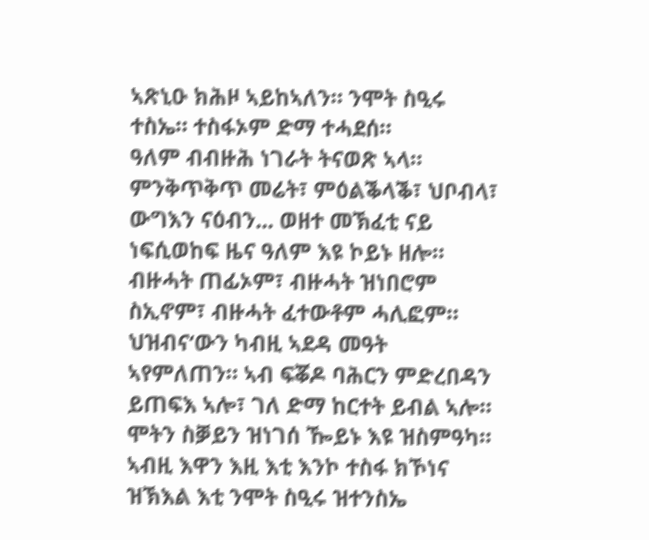ኣጽኒዑ ክሕዞ ኣይከኣለን። ንሞት ስዒሩ ተስኤ። ተስፋኦም ድማ ተሓደሰ።
ዓለም ብብዙሕ ነገራት ትናወጽ ኣላ። ምንቅጥቅጥ መሬት፣ ምዕልቕላቕ፣ ህቦብላ፣ ውግእን ናዕብን... ወዘተ መኽፈቲ ናይ ነፍሲወከፍ ዜና ዓለም እዩ ኮይኑ ዘሎ። ብዙሓት ጠፊኦም፣ ብዙሓት ዝነበሮም ስኢኖም፣ ብዙሓት ፈተውቶም ሓሊፎም። ህዝብና‘ውን ካብዚ ኣደዳ መዓት ኣየምለጠን። ኣብ ፍቖዶ ባሕርን ምድረበዳን ይጠፍእ ኣሎ፣ ገለ ድማ ከርተት ይብል ኣሎ። ሞትን ስቓይን ዝነገሰ ዀይኑ እዩ ዝስምዓካ። ኣብዚ እዋን እዚ እቲ እንኮ ተስፋ ክኾነና ዝኽእል እቲ ንሞት ስዒሩ ዝተንስኤ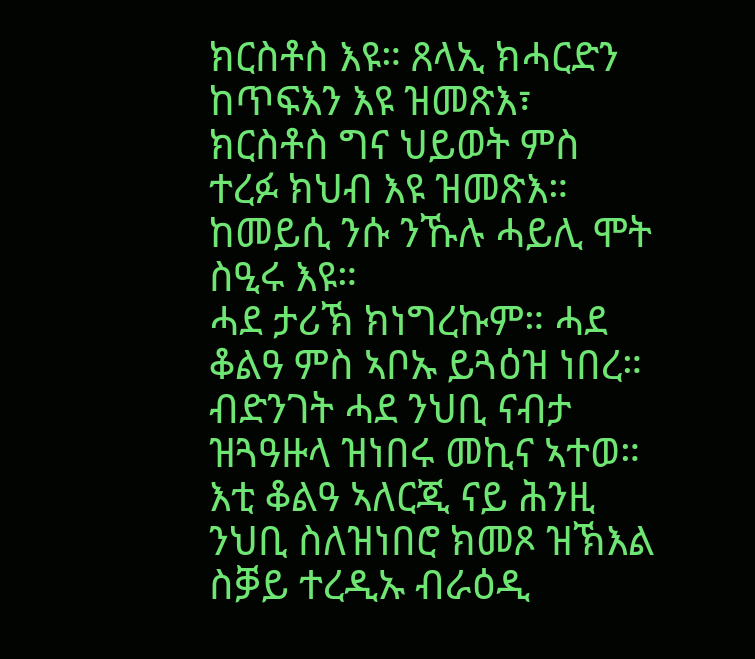ክርስቶስ እዩ። ጸላኢ ክሓርድን ከጥፍእን እዩ ዝመጽእ፣ ክርስቶስ ግና ህይወት ምስ ተረፉ ክህብ እዩ ዝመጽእ። ከመይሲ ንሱ ንኹሉ ሓይሊ ሞት ስዒሩ እዩ።
ሓደ ታሪኽ ክነግረኩም። ሓደ ቆልዓ ምስ ኣቦኡ ይጓዕዝ ነበረ። ብድንገት ሓደ ንህቢ ናብታ ዝጓዓዙላ ዝነበሩ መኪና ኣተወ። እቲ ቆልዓ ኣለርጂ ናይ ሕንዚ ንህቢ ስለዝነበሮ ክመጾ ዝኽእል ስቓይ ተረዲኡ ብራዕዲ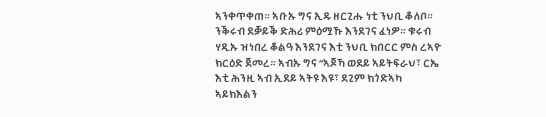ኣንቀጥቀጠ። ኣቡኡ ግና ኢዱ ዘርጊሑ ነቲ ንህቢ ቆለቦ። ንቕሩብ ደቓይቕ ድሕሪ ምዕሟኹ እንደገና ፈነዎ። ቁሩብ ሃዲኡ ዝነበረ ቆልዓ እንደገና እቲ ንህቢ ክበርር ምስ ረኣዮ ክርዕድ ጀመረ። ኣብኡ ግና “ኣጆኻ ወደይ ኣይትፍራህ፣ ርኤ እቲ ሕንዚ ኣብ ኢደይ ኣትዩ እዩ፣ ደጊም ክጎድኣካ ኣይክእልን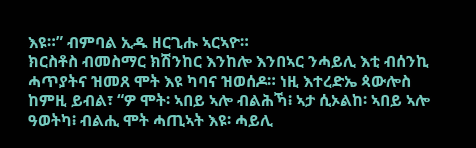እዩ።” ብምባል ኢዱ ዘርጊሑ ኣርኣዮ።
ክርስቶስ ብመስማር ክሽንከር እንከሎ እንበኣር ንሓይሊ እቲ ብሰንኪ ሓጥያትና ዝመጸ ሞት እዩ ካባና ዝወሰዶ። ነዚ እተረድኤ ጳውሎስ ከምዚ ይብል፣ “ዎ ሞት፡ ኣበይ ኣሎ ብልሕኻ፧ ኣታ ሲኦልከ፡ ኣበይ ኣሎ ዓወትካ፧ ብልሒ ሞት ሓጢኣት እዩ፡ ሓይሊ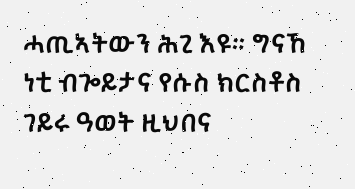ሓጢኣትውን ሕጊ እዩ። ግናኸ ነቲ ብጐይታና የሱስ ክርስቶስ ገይሩ ዓወት ዚህበና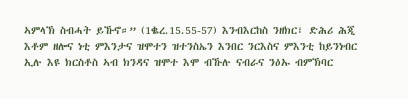ኣምላኽ ስብሓት ይኹኖ።” (1ቈረ.15.55-57) እንብእርከስ ንዘክር፣ ድሕሪ ሕጂ እቶም ዘሎና ነቲ ምእንታና ዝሞተን ዝተንስኤን እንበር ንርእስና ምእንቲ ከይንነብር ኢሉ እዩ ክርስቶስ ኣብ ክንዳና ዝሞተ እሞ ብኹሉ ናብራና ንዕኡ ብምኽባር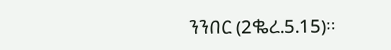ንንበር (2ቈረ.5.15)።